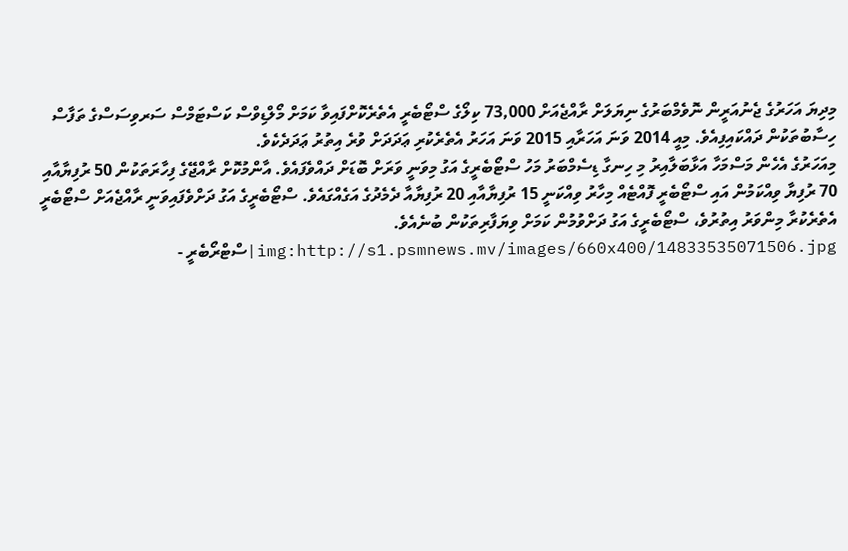މިދިޔަ އަހަރުގެ ޖެނުއަރީން ނޮވެމްބަރުގެ ނިޔަލަށް ރާއްޖެއަށް 73,000 ކިލޯގެ ސްޓޯބެރީ އެތެރެކޮށްފައިވާ ކަމަށް މޯލްޑިވްސް ކަސްޓަމްސް ސަރވިސަސްގެ ތަފާސް ހިސާބުތަކުން ދައްކައިފިއެވެ. މިއީ 2014 ވަނަ އަހަރާއި 2015 ވަނަ އަހަރު އެތެރެކުރި ޢަދަދަށް ވުރެ އިތުރު ޢަދަދެކެވެ.
މިއަހަރުގެ އެހެން މަސްމަހާ އަޅާބަލާއިރު މި ހިނގާ ޑިސެމްބަރު މަހު ސްޓޯބެރީގެ އަގު މިވަނީ ވަރަށް ބޮޑަށް ދައްވެފައެވެ. އާންމުކޮށް ރާއްޖޭގެ ފިހާރަތަކުން 50 ރުފިޔާއާއި 70 ރުފިޔާ ވިއްކަމުން އައި ސްޓޯބެރީ ފޮއްޓެއް މިހާރު ވިއްކަނީ 15 ރުފިޔާއާއި 20 ރުފިޔާއާ ދެމެދުގެ އަގެއްގައެވެ. ސްޓޯބެރީގެ އަގު ދަށްވެފައިވަނީ ރާއްޖެއަށް ސްޓޯބެރީ އެތެރެކުރާ މިންވަރު އިތުރުވެ، ސްޓޯބެރީގެ އަގު ދަށްވުމުން ކަމަށް ވިޔަފާރިތަކުން ބުނެއެވެ. img:http://s1.psmnews.mv/images/660x400/14833535071506.jpg|ސްޓްރޯބެރީ -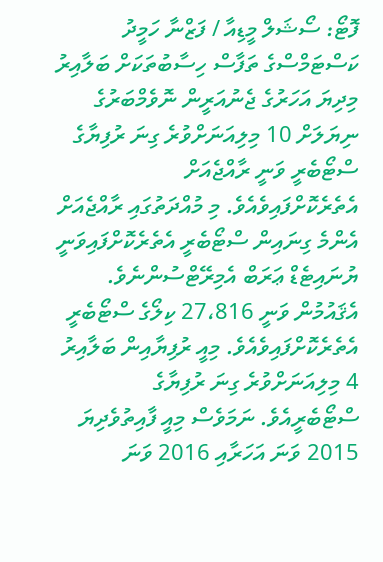ފޮޓޯ: ސޯޝަލް މީޑިއާ / ފަޒްނާ ހަމީދު
ކަސްޓަމްސްގެ ތަފާސް ހިސާބުތަކަށް ބަލާއިރު މިދިޔަ އަހަރުގެ ޖެނުއަރީން ނޮވެމްބަރުގެ ނިޔަލަށް 10 މިލިއަނަށްވުރެ ގިނަ ރުފިޔާގެ ސްޓޯބެރީ ވަނީ ރާއްޖެއަށް އެތެރެކޮށްފައިވެއެވެ. މި މުއްދަތުގައި ރާއްޖެއަށް އެންމެ ގިނައިން ސްޓޯބެރީ އެތެރެކޮށްފައިވަނީ ޔުނައިޓެޑް ޢަރަބް އެމިރޭޓްސުންނެވެ. އެޤައުމުން ވަނީ 27،816 ކިލޯގެ ސްޓޯބެރީ އެތެރެކޮށްފައިވެއެވެ. މިއީ ރުފިޔާއިން ބަލާއިރު 4 މިލިއަނަށްވުރެ ގިނަ ރުފިޔާގެ ސްޓޯބެރީއެވެ. ނަމަވެސް މިއީ ފާއިތުވެދިޔަ 2015 ވަނަ އަހަރާއި 2016 ވަނަ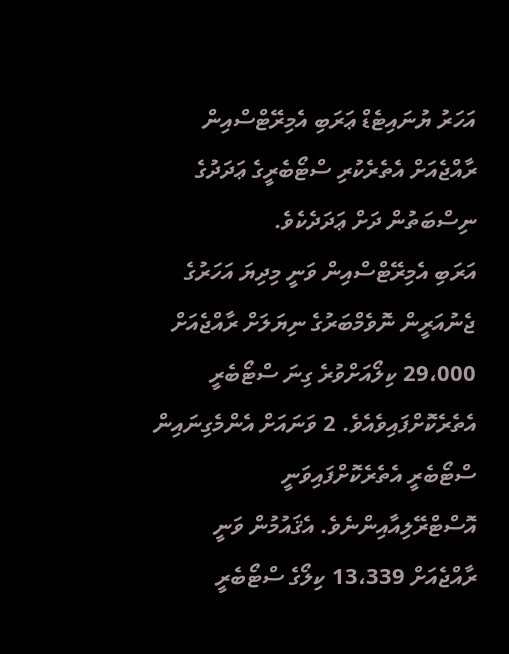އަހަރު ޔުނައިޓެޑް ޢަރަބި އެމިރޭޓްސްއިން ރާއްޖެއަށް އެތެރެކުރި ސްޓޯބެރީގެ ޢަދަދުގެ ނިސްބަތުން ދަށް ޢަދަދެކެވެ.
އަރަބި އެމިރޭޓްސްއިން ވަނީ މިދިޔަ އަހަރުގެ ޖެނުއަރީން ނޮވެމްބަރުގެ ނިޔަލަށް ރާއްޖެއަށް 29،000 ކިލޯއަށްވުރެ ގިނަ ސްޓޯބެރީ އެތެރެކޮށްފައިވެއެވެ. 2 ވަނައަށް އެންމެގިނައިން ސްޓޯބެރީ އެތެރެކޮށްފައިވަނީ އޮސްޓްރޭލިއާއިންނެވެ. އެޤައުމުން ވަނީ ރާއްޖެއަށް 13،339 ކިލޯގެ ސްޓޯބެރީ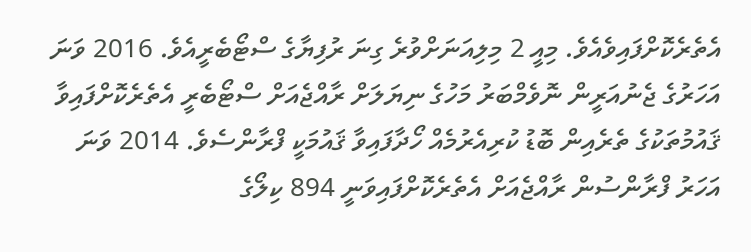އެތެރެކޮށްފައިވެއެވެ. މިއީ 2 މިލިއަނަށްވުރެ ގިނަ ރުފިޔާގެ ސްޓޯބެރީއެވެ. 2016 ވަނަ އަހަރުގެ ޖެނުއަރީން ނޮވެމްބަރު މަހުގެ ނިޔަލަށް ރާއްޖެއަށް ސްޓޯބެރީ އެތެރެކޮށްފައިވާ ޤައުމުތަކުގެ ތެރެއިން ބޮޑު ކުރިއެރުމެއް ހޯދާފައިވާ ޤައުމަކީ ފްރާންސެވެ. 2014 ވަނަ އަހަރު ފްރާންސުން ރާއްޖެއަށް އެތެރެކޮށްފައިވަނީ 894 ކިލޯގެ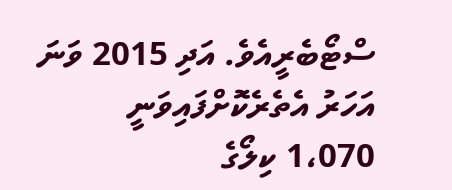ސްޓޯބެރީއެވެ. އަދި 2015 ވަނަ އަހަރު އެތެރެކޮށްފައިވަނީ 1،070 ކިލޯގެ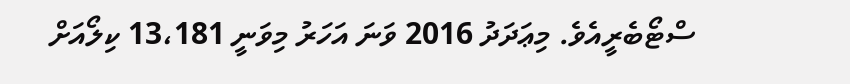ސްޓޯބެރީއެވެ. މިޢަދަދު 2016 ވަނަ އަހަރު މިވަނީ 13،181 ކިލޯއަށް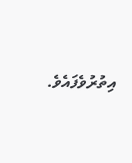އިތުރުވެފައެވެ.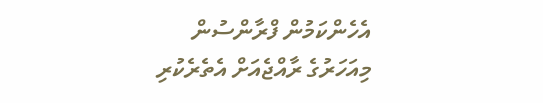އެހެންކަމުން ފްރާންސުން މިއަހަރުގެ ރާއްޖެއަށް އެތެރެކުރި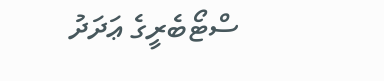ސްޓޯބެރީގެ ޢަދަދު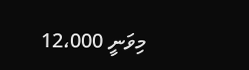މިވަނީ 12،000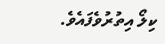ކިލޯ އިތުރުވެފައެވެ.